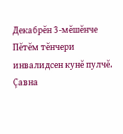Декабрĕн 3-мĕшĕнче Пĕтĕм тĕнчери инвалидсен кунĕ пулчĕ. Çавна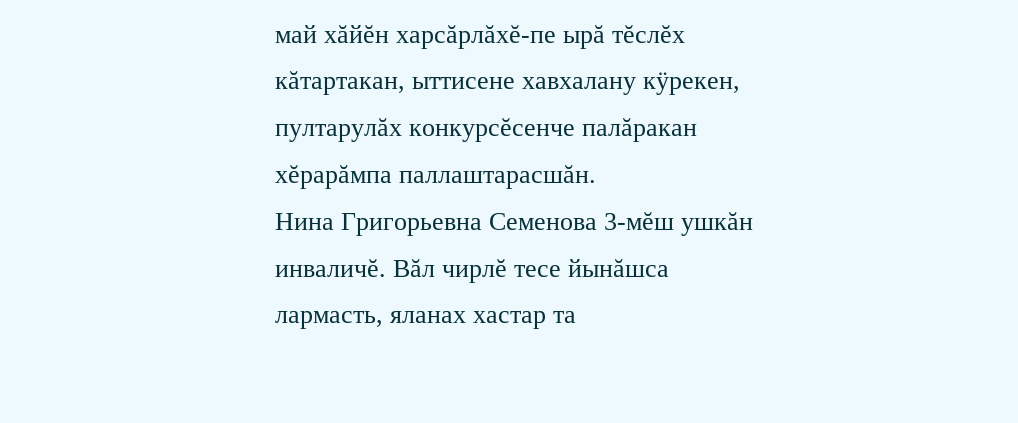май хăйĕн харсăрлăхĕ-пе ырă тĕслĕх кăтартакан, ыттисене хавхалану кÿрекен, пултарулăх конкурсĕсенче палăракан хĕрарăмпа паллаштарасшăн.
Нина Григорьевна Семенова 3-мĕш ушкăн инваличĕ. Вăл чирлĕ тесе йынăшса лармасть, яланах хастар та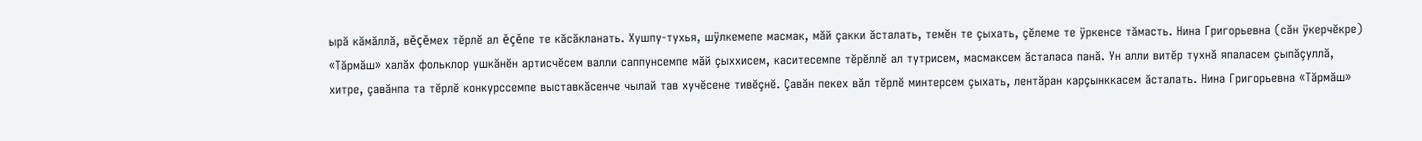ырă кăмăллă, вĕçĕмех тĕрлĕ ал ĕçĕпе те кăсăкланать. Хушпу-тухья, шÿлкемепе масмак, мăй çакки ăсталать, темĕн те çыхать, çĕлеме те ÿркенсе тăмасть. Нина Григорьевна (сăн ÿкерчĕкре) «Тăрмăш» халăх фольклор ушкăнĕн артисчĕсем валли саппунсемпе мăй çыххисем, каситесемпе тĕрĕллĕ ал тутрисем, масмаксем ăсталаса панă. Ун алли витĕр тухнă япаласем çыпăçуллă, хитре, çавăнпа та тĕрлĕ конкурссемпе выставкăсенче чылай тав хучĕсене тивĕçнĕ. Çавăн пекех вăл тĕрлĕ минтерсем çыхать, лентăран карçынккасем ăсталать. Нина Григорьевна «Тăрмăш»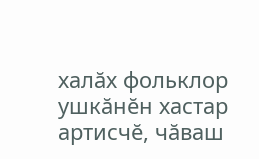халăх фольклор ушкăнĕн хастар артисчĕ, чăваш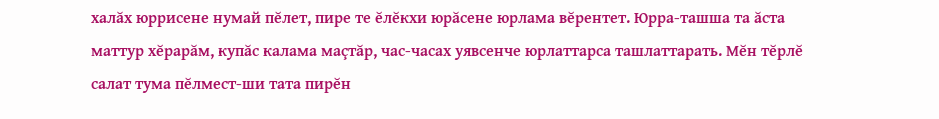халăх юррисене нумай пĕлет, пире те ĕлĕкхи юрăсене юрлама вĕрентет. Юрра-ташша та ăста маттур хĕрарăм, купăс калама маçтăр, час-часах уявсенче юрлаттарса ташлаттарать. Мĕн тĕрлĕ салат тума пĕлмест-ши тата пирĕн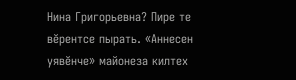Нина Григорьевна? Пире те вĕрентсе пырать. «Аннесен уявĕнче» майонеза килтех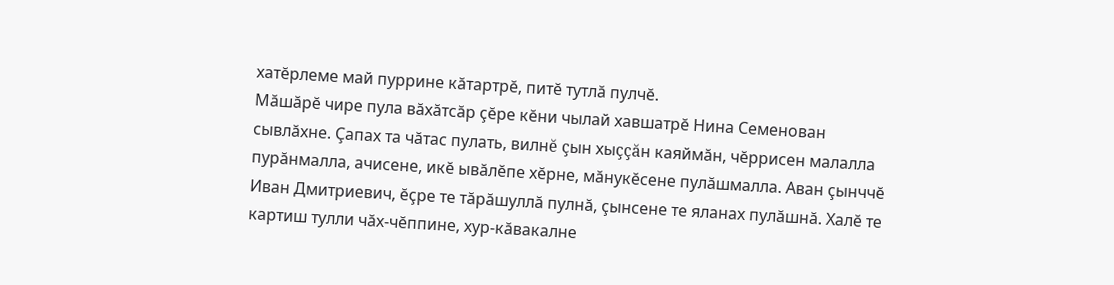хатĕрлеме май пуррине кăтартрĕ, питĕ тутлă пулчĕ.
Мăшăрĕ чире пула вăхăтсăр çĕре кĕни чылай хавшатрĕ Нина Семенован сывлăхне. Çапах та чăтас пулать, вилнĕ çын хыççăн каяймăн, чĕррисен малалла пурăнмалла, ачисене, икĕ ывăлĕпе хĕрне, мăнукĕсене пулăшмалла. Аван çынччĕ Иван Дмитриевич, ĕçре те тăрăшуллă пулнă, çынсене те яланах пулăшнă. Халĕ те картиш тулли чăх-чĕппине, хур-кăвакалне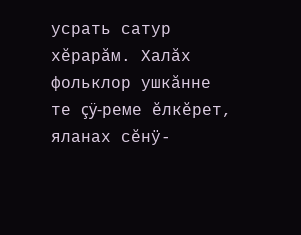усрать сатур хĕрарăм. Халăх фольклор ушкăнне те çÿ-реме ĕлкĕрет, яланах сĕнÿ-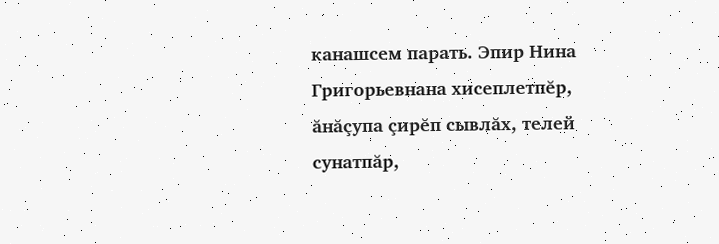канашсем парать. Эпир Нина Григорьевнана хисеплетпĕр, ăнăçупа çирĕп сывлăх, телей сунатпăр,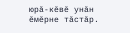юрă-кĕвĕ унăн ĕмĕрне тăстăр.